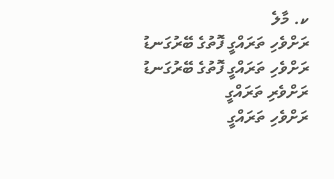ކ. މާލެ
ރަށްވެހި ތަރައްގީ ފޮތުގެ ބޭރުގަނޑު
ރަށްވެހި ތަރައްގީ ފޮތުގެ ބޭރުގަނޑު
ރަށްވެރި ތަރައްގީ
ރަށްވެހި ތަރައްގީ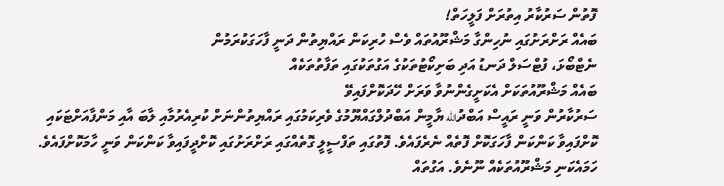ފޮތުން ސަރުކާރު އިތުރަށް ފަލީހަތް!
ބައެއް ރަށްރަށުގައި ނުހިންގާ މަޝްރޫއުތައް ވެސް ހުރިކަން ރައްޔިތުން ދަނީ ފާހަގަކުރަމުން
ނެޓްބޯޅަ، ފުޓްސަލް ދަނޑު އަދި ބަށިކޯޓުތަކުގެ އަގުތަކުގައި ތަފާތުތަކެއް
ބައެއް މަޝްރޫއުތަކަށް އެކަށީގެންނުވާ ވަރަށް ހޭދަކޮށްފައިވޭ
ސަރުކާރުން ވަނީ ރައީސް އަބްދުالله ޔާމީން އަބްދުލްގައްޔޫމުގެ ވެރިކަމުގައި ރައްޔިތުންނަށް ކުރިއެރުމާއި ލާބަ އާއި މަންފާއަށްޓަކައި ކޮށްފައިވާ ކަންކަން ފާހަގަކޮށް ފޮތެއް ނެރެފައެވެ. ފޮތުގައި ތަފްސީލީ ގޮތެއްގައި ރަށްރަށުގައި ކޮށްދީފައިވާ ކަންކަން ވަނީ ހާމަކޮށްފައެވެ. ހަމައެކަނި މަޝްރޫއުތަކެއް ނޫނެވެ. އަގުތައް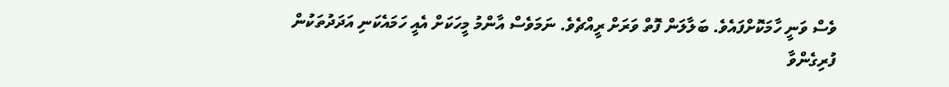ވެސް ވަނީ ހާމަކޮށްފައެވެ. ބަލާލަން ފޮތް ވަރަށް ރީއްޗެވެ. ނަމަވެސް އާންމު މީހަކަށް އެއީ ހަމައެކަނި އަދަދުތަކުން ފުރިގެންވާ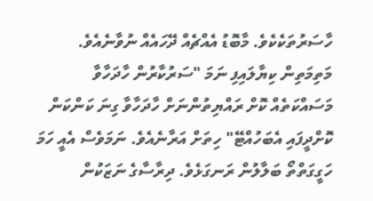ހާސަރުތަކެކެވެ. މާބޮޑު އެއްޗެއް ދޭހައެއް ނުވާނެއެވެ. މަތިމަތިން ކިޔާލައިފި ނަމަ "ސަރުކާރުން ހާދަހާވާ މަސައްކަތެއް ކޮށް ރައްޔިތުންނަށް ހާދަހާވާ ގިނަ ކަންކަން ކޮށްދީފައި އެބަހުއްޓޭ" ހިތަށް އަރާނެއެވެ. ނަމަވެސް އެއީ ހަމަ ހަގީގަތްތޯ ބަލާލުން ރަނގަޅެވެ. ދިރާސާގެ ނަޒަކުން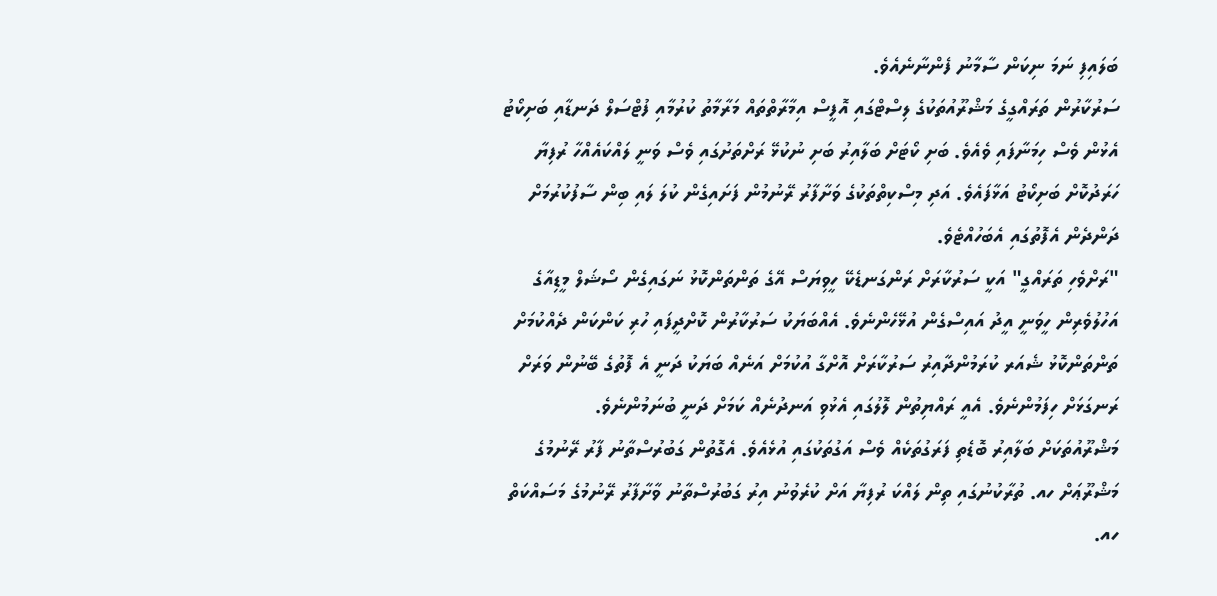ބަލައިފި ނަމަ ނިކަން ސާމާނު ފެންނާނެއެވެ.
ސަރުކާރުން ތަރައްގީގެ މަޝްރޫއުތަކުގެ ލިސްޓްގައި އޮފީސް އިމާރާތްތައް މަރާމާތު ކުރުމާއި ފުޓްސަލް ދަނޑާއި ބަށިކޯޓު އެޅުން ވެސް ހިމަނާފައި ވެއެވެ. ބަށި ކޯޓަށް ބަލާއިރު ބަށި ނުކުޅޭ ރަށްތަށުގައި ވެސް ވަނީ ލައްކައެއްހާ ރުފިޔާ ހަރަދުކޮށް ބަށިކޯޓު އަޅާފައެވެ. އަދި މިސްކިތްތަކުގެ ވަށާފާރު ރޭނުމުން ފަށައިގެން ކުލަ ލައި ބިން ސާފުކުރުމަށް ދަންދެން އެފޮތުގައި އެބަހުއްޓެވެ.
"ރަށްވެހި ތަރައްގީ" އަކީ ސަރުކާރަށް ރަންގަނޑެކޭ ހީވިޔަސް އޭގެ ތަންތަންކޮޅު ނަގައިގެން ސޯޝަލް މީޑިއާގެ އަހުލުވެރިން ހީވަނީ އީދު އައިސްގެން އުޅޭހެންނެވެ. އެއްބަޔަކު ސަރުކާރުން ކޮށްދީފައި ހުރި ކަންކަން ދެއްކުމަށް ތަންތަންކޮޅު ޝެއަރ ކުރަމުންދާއިރު ސަރުކާރަށް އޮށްގާ އުކުމަށް އަނެއް ބަޔަކު ދަނީ އެ ފޮތުގެ ބޭނުން ވަރަށް ރަނގަޅަށް ހިފަމުންނެވެ. އެއީ ރައްޔިތުން ލޮލުގައި އެޅުވި އަނދުނެއް ކަމަށް ދަނީ ބުނަމުންނެވެ.
މަޝްރޫއުތަކަށް ބަލާއިރު ބޮޑެތި ފަރަގުތަކެއް ވެސް އަގުތަކުގައި އުޅެއެވެ. އެގޮތުން ގަބުރުސްތާނު ފާރު ރޭނުމުގެ މަޝްރޫޢަށް ހއ. ތުރާކުނުގައި ތިން ލައްކަ ރުފިޔާ އަށް ކުރެވުނު އިރު ގަބުރުސްތާނު ވާށާފާރު ރޭނުމުގެ މަސައްކަތް ހއ.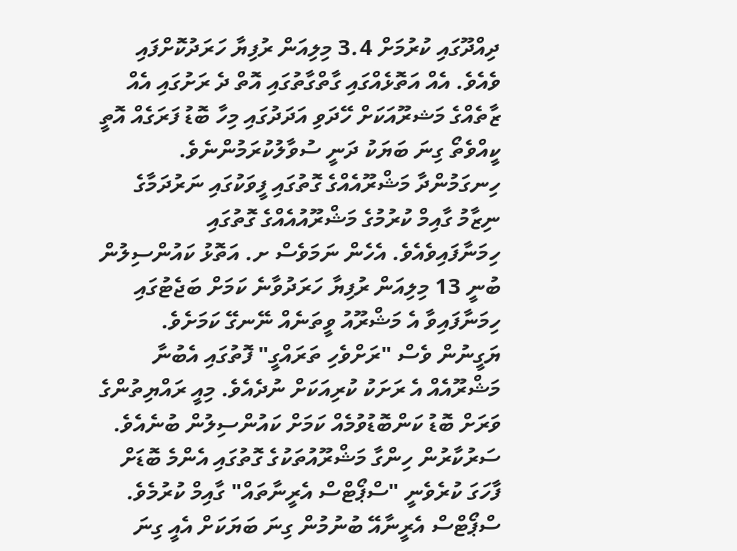ދިއްދޫގައި ކުރުމަށް 3.4 މިލިއަން ރުފިޔާ ހަރަދުކޮށްފައި ވެއެވެ. އެއް އަތޮޅެއްގައި ގާތްގާތުގައި އޮތް ދެ ރަށުގައި އެއް ޒާތެއްގެ މަޝރޫއަކަށް ހޭދަވި އަދަދުގައި މިހާ ބޮޑު ފަރަގެއް އޮތީ ކީއްވެތޯ ގިނަ ބަޔަކު ދަނީ ސުވާލުކުރަމުންނެވެ.
ހިނގަމުންދާ މަޝްރޫއެއްގެ ގޮތުގައި ފީވަކުގައި ނަރުދަމާގެ ނިޒާމު ގާއިމް ކުރުމުގެ މަޝްރޫއުއެއްގެ ގޮތުގައި ހިމަނާފައިވެއެވެ. އެހެން ނަމަވެސް ށ. އަތޮޅު ކައުންސިލުން ބުނީ 13 މިލިއަން ރުފިޔާ ހަރަދުވާނެ ކަމަށް ބަޖެޓުގައި ހިމަނާފައިވާ އެ މަޝްރޫއު ވީތަނެއް ނޭނގޭ ކަމަށެވެ. ޔަގީނުން ވެސް "ރަށްވެހި ތަރައްގީ" ފޮތުގައި އެބުނާ މަޝްރޫއެއް އެ ރަށަކު ކުރިއަކަށް ނުދެއެވެ. މިއީ ރައްޔިތުންގެ ވަރަށް ބޮޑު ކަންބޮޑުވުމެއް ކަމަށް ކައުންސިލުން ބުނެއެވެ.
ސަރުކާރުން ހިންގާ މަޝްރޫއުތަކުގެ ގޮތުގައި އެންމެ ބޮޑަށް ފާހަގަ ކުރެވެނީ "ސްޕޯޓްސް އެރީނާތައް" ގާއިމް ކުރުމެވެ. ސްޕޯޓްސް އެރީނާއޭ ބުނުމުން ގިނަ ބަޔަކަށް އެއީ ގިނަ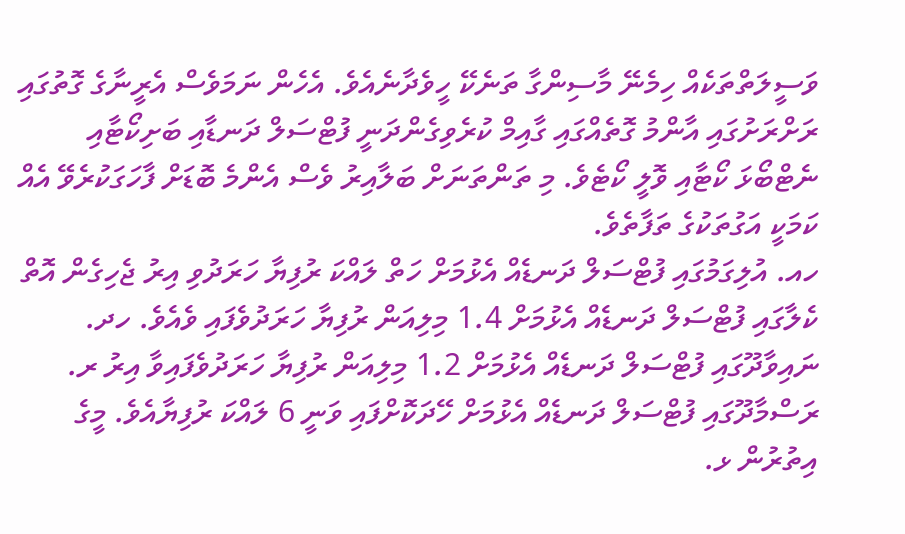ވަސީލަތްތަކެއް ހިމެނޭ މާސިންގާ ތަނެކޭ ހީވެދާނެއެވެ. އެހެން ނަމަވެސް އެރީނާގެ ގޮތުގައި ރަށްރަށުގައި އާންމު ގޮތެއްގައި ގާއިމް ކުރެވިގެންދަނީ ފުޓްސަލް ދަނޑާއި ބަށިކޯޓާއި ނެޓްބޯޅަ ކޯޓާއި ވޮލީ ކޯޓެވެ. މި ތަންތަނަށް ބަލާއިރު ވެސް އެންމެ ބޮޑަށް ފާހަގަކުރެވޭ އެއް ކަމަކީ އަގުތަކުގެ ތަފާތެވެ.
ހއ. އުލިގަމުގައި ފުޓްސަލް ދަނޑެއް އެޅުމަށް ހަތް ލައްކަ ރުފިޔާ ހަރަދުވި އިރު ޖެހިގެން އޮތް ކެލާގައި ފުޓްސަލް ދަނޑެއް އެޅުމަށް 1.4 މިލިއަން ރުފިޔާ ހަރަދުވެފައި ވެއެވެ. ހދ. ނައިވާދޫގައި ފުޓްސަލް ދަނޑެއް އެޅުމަށް 1.2 މިލިއަން ރުފިޔާ ހަރަދުވެފައިވާ އިރު ރ. ރަސްމާދޫގައި ފުޓްސަލް ދަނޑެއް އެޅުމަށް ހޭދަކޮށްފައި ވަނީ 6 ލައްކަ ރުފިޔާއެވެ. މީގެ އިތުރުން ޅ.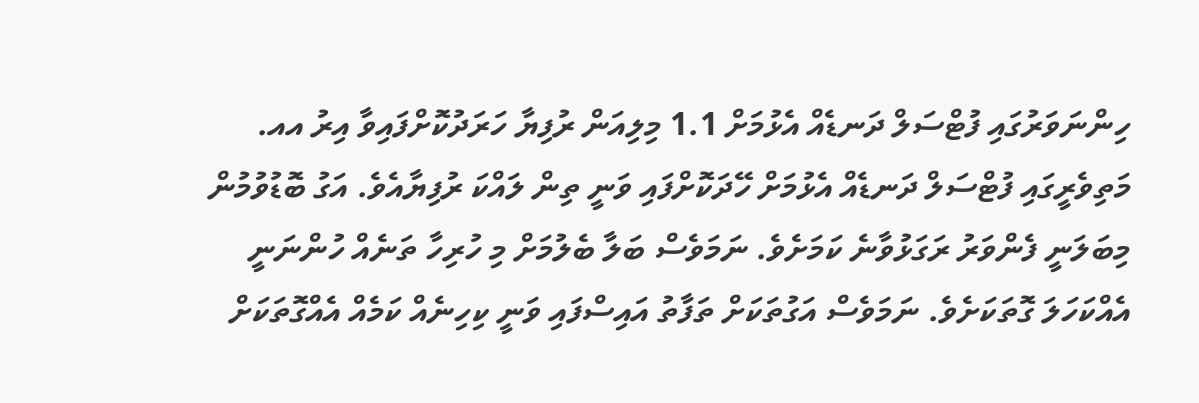ހިންނަވަރުގައި ފުޓްސަލް ދަނޑެއް އެޅުމަށް 1.1 މިލިއަން ރުފިޔާ ހަރަދުކޮށްފައިވާ އިރު އއ. މަތިވެރީގައި ފުޓްސަލް ދަނޑެއް އެޅުމަށް ހޭދަކޮށްފައި ވަނީ ތިން ލައްކަ ރުފިޔާއެވެ. އަގު ބޮޑުވުމުން މިބަލަނީ ފެންވަރު ރަގަޅުވާނެ ކަމަށެވެ. ނަމަވެސް ބަލާ ބެލުމަށް މި ހުރިހާ ތަނެއް ހުންނަނީ އެއްކަހަލަ ގޮތަކަށެވެ. ނަމަވެސް އަގުތަކަށް ތަފާތު އައިސްފައި ވަނީ ކިހިނެއް ކަމެއް އެއްގޮތަކަށް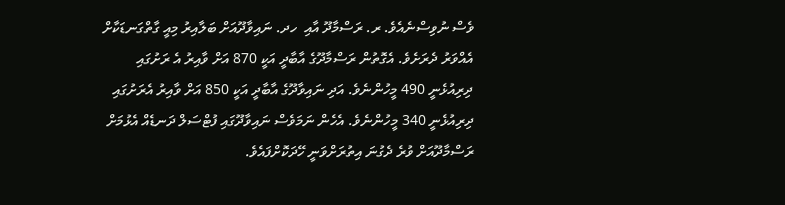ވެސް ނުވިސްނެއެވެ. ރ. ރަސްމާދޫ އާއި  ހދ. ނައިވާދޫއަށް ބަލާއިރު މިއީ ގާތްގަނޑަކާށް އެއްވަރު ދެރަށެވެ. އެގޮތުން ރަސްމާދޫގެ އާބާދީ އަކީ 870 އަށް ވާއިރު އެ ރަށުގައި ދިރިއުޅެނީ 490 މީހުންނެވެ. އަދި ނައިވާދޫގެ އާބާދީ އަކީ 850 އަށް ވާއިރު އެރަށުގައި ދިރިއުޅެނީ 340 މީހުންނެވެ. އެހެން ނަމަވެސް ނައިވާދޫގައި ފުޓްސަލް ދަނޑެއް އެޅުމަށް ރަސްމާދޫއަށް ވުރެ ދެގުނަ އިތުރަށްވަނީ ހޭދަކޮށްފައެވެ.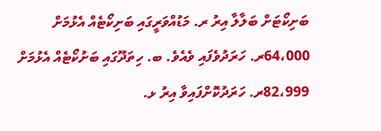ބަށިކޯޓަށް ބަލާލާ އިރު ރ. މަޑުއްވަރީގައި ބަށިކޯޓެއް އެޅުމަށް 64،000ރ. ހަރަދުވެފައި ވެއެވެ. ބ. ހިތަދޫގައި ބަށުކޯޓެއް އެޅުމަށް 82،999ރ. ހަރަދުކޮށްފައިވާ އިރު ޅ.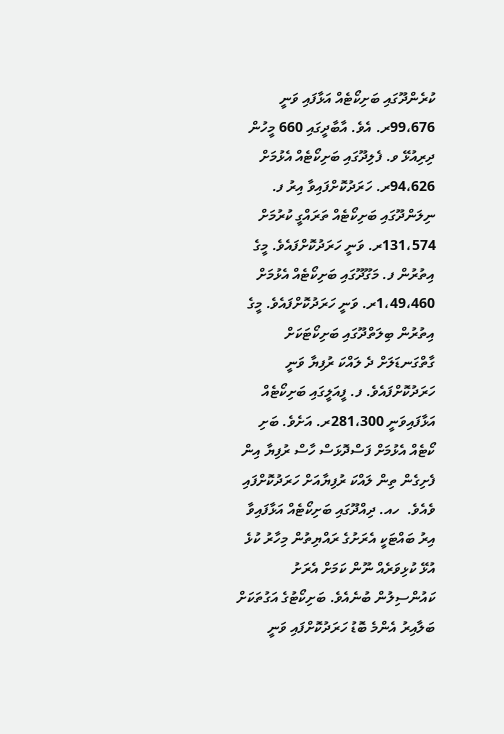ކުރެންދޫގައި ބަށިކޯޓެއް އަޅާފައި ވަނީ 99،676ރ. އެވެ. އާބާދީގައި 660 މީހުން ދިރިއުޅޭ ވ. ފެލިދޫގައި ބަށިކޯޓެއް އެޅުމަށް 94،626ރ. ހަރަދުކޮށްފައިވާ އިރު ފ. ނިލަންދޫގައި ބަށިކޯޓެއް ތަރައްގީ ކުރުމަށް 131،574ރ. ވަނީ ހަރަދުކޮށްފައެވެ. މީގެ އިތުރުން ފ. މަގޫދޫގައި ބަށިކޯޓެއް އެޅުމަށް 1،49،460ރ. ވަނީ ހަރަދުކޮށްފައެވެ. މީގެ އިތުރުން ބިލަތްދޫގައި ބަށިކޯޓަކަށް ގާތްގަނޑަލަށް ދެ ލައްކަ ރުފިޔާ ވަނީ ހަރަދުކޮށްފައެވެ. ފ. ފީއަލީގައި ބަށިކޯޓެއް އަޅާފައިވަނީ 281،300ރ. އަށެވެ. ބަށި ކޯޓެއް އެޅުމަށް ފަސްދޮޅަސް ހާސް ރުފިޔާ އިން ފެށިގެން ތިން ލައްކަ ރުފިޔާއަށް ހަރަދުކޮށްފައި ވެއެވެ.  ހއ. ދިއްދޫގައި ބަށިކޯޓެއް އަޅާފައިވާ އިރު ބައްޓަކީ އެރަށުގެ ރައްޔިތުން މިހާރު ކުޅެ އުޅޭ ކުޅިވަރެއް ނޫން ކަމަށް އެރަށު ކައުންސިލުން ބުނެއެވެ. ބަށިކޯޓުގެ އަގުތަކަށް ބަލާއިރު އެންމެ ބޮޑު ހަރަދުކޮށްފައި ވަނީ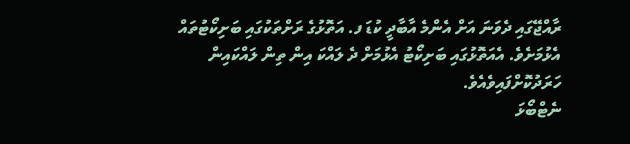ރާއްޖޭގައި ދެވަނަ އަށް އެންމެ އާބާދީ ކުޑަ ފ. އަތޮޅުގެ ރަށްތަކުގައި ބަށިކޯޓުތައް އެޅުމަށެވެ. އެއަތޮޅުގައި ބަށިކޯޓު އެޅުމަށް ދެ ލައްކަ އިން ތިން ލައްކައިން ހަރަދުކޮށްފައިވެއެވެ.
ނެޓްބޯޅަ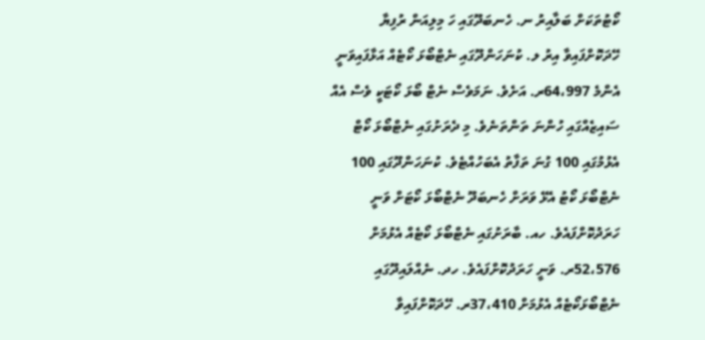ކޯޓުތަކަށް ބަލާއިރު ނ. ހެނބަދޫގައި ހަ މިލިއަން ރުފިޔާ ހޭދަކޮށްފައިވާ އިރު ލ. ކުނަހަންދޫގައި ނެޓްބޯޅަ ކޯޓެއް އަޅާފައިވަނީ އެންމެ 64،997ރ. އަށެވެ. ނަމަވެސް ނެޓް ބޯޅަ ކޯޓަކީ ވެސް އެއް ސައިޒެއްގައި ހުންނަ ތަންތަނެވެ. މި ދެރަށުގައި ނެޓްބޯޅަ ކޯޓް އެޅުމުގައި 100 ގުނަ ތަފާތު އެބަހުއްޓެވެ. ކުނަހަންދޫގައި 100 ނެޓްބޯޅަ ކޯޓު އެޅޭ ވަރަށް ހެނބަދޫ ނެޓްބޯޅަ ކޯޓަށް ވަނީ ހަރަދުކޮށްފައެވެ. ހއ. ބާރަށުގައި ނެޓްބޯޅަ ކޯޓެއް އެޅުމަށް 52،576ރ. ވަނީ ހަރަދުކޮށްފައެވެ. ހދ. ނެއްލައިދޫގައި ނެޓްބޯޅަކޯޓެއް އެޅުމަށް 37،410ރ. ހޭދަކޮށްފައިވާ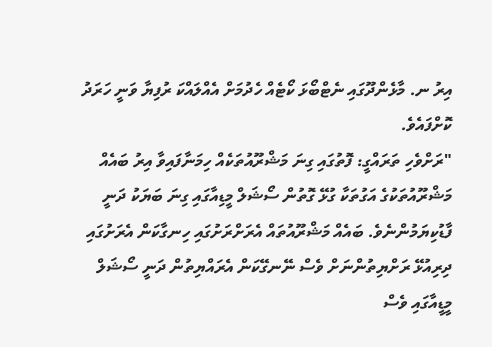އިރު ނ. މާޅެންދޫގައި ނެޓްބޯޅަ ކޯޓެއް ހެދުމަށް އެއްލައްކަ ރުފިޔާ ވަނީ ހަރަދު ކޮށްފައެވެ.
"ރަށްވެހި ތަރައްގީ: ފޮތުގައި ގިނަ މަޝްރޫއުތަކެއް ހިމަނާފައިވާ އިރު ބައެއް މަޝްރޫއުތަކުގެ އަގުތަކާ ގުޅޭ ގޮތުން ސޯޝަލް މީޑިއާގައި ގިނަ ބަޔަކު ދަނީ ފާޑުކިޔަމުންނެވެ. ބައެއް މަޝްރޫއުތައް އެރަށްރަށުގައި ހިނގާކަން އެރަށުގައި ދިރިއުޅޭ ރަށްޔިތުންނަށް ވެސް ނޭނގޭކަން އެރައްޔިތުން ދަނީ ސޯޝަލް މީޑީއާގައި ވެސް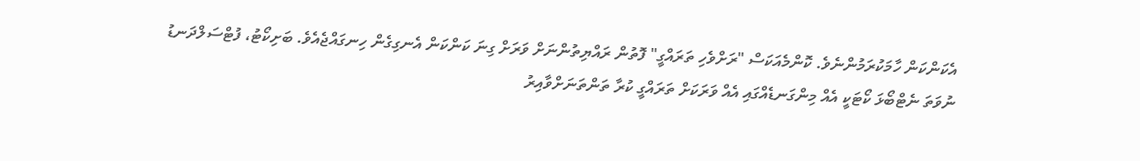އެކަންކަން ހާމަކުރަމުންނެވެ. ކޮންމެއަކަސް "ރަށްވެހި ތަރައްގީ" ފޮތުން ރައްޔިތުންނަށް ވަރަށް ގިނަ ކަންކަން އެނގިގެން ހިނގައްޖެއެވެ. ބަށިކޯޓު، ފުޓްސަލްދަނޑު ނުވަތަ ނެޓްބޯޅަ ކޯޓަކީ އެއް މިންގަނޑެއްގައި އެއް ވަރަކަށް ތަރައްގީ ކުރާ ތަންތަނަށްވާއިރު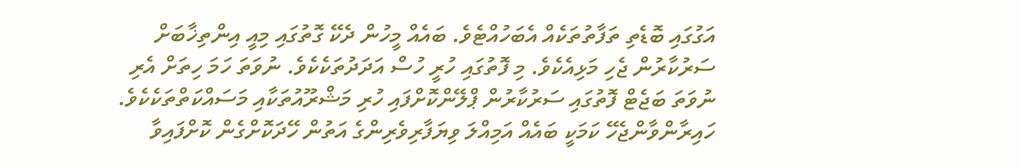އަގުގައި ބޮޑެތި ތަފާތުތަކެއް އެބަހުއްޓެވެ. ބައެއް މީހުން ދެކޭ ގޮތުގައި މިއީ އިންތިޚާބަށް ސަރުކާރުން ޖެހި މަޅިއެކެވެ. މި ފޮތުގައި ހުރީ ހުސް އަދަދުތަކެކެވެ. ނުވަތަ ހަމަ ހިތަށް އެރި ނުވަތަ ބަޖެޓް ފޮތުގައި ސަރުކާރުން ޕްލޭންކޮށްފައި ހުރި މަޝްރޫއުތަކާއި މަސައްކަތްތަކެކެވެ. ހައިރާންވާންޖެހޭ ކަމަކީ ބައެއް އަމިއްލަ ވިޔަފާރިވެރިންގެ އަތުން ހޭދަކޮށްގެން ކޮށްފައިވާ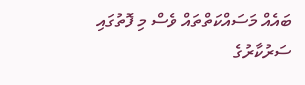ބައެއް މަސައްކަތްތައް ވެސް މި ފޮތުގައި ސަރުކާރުގެ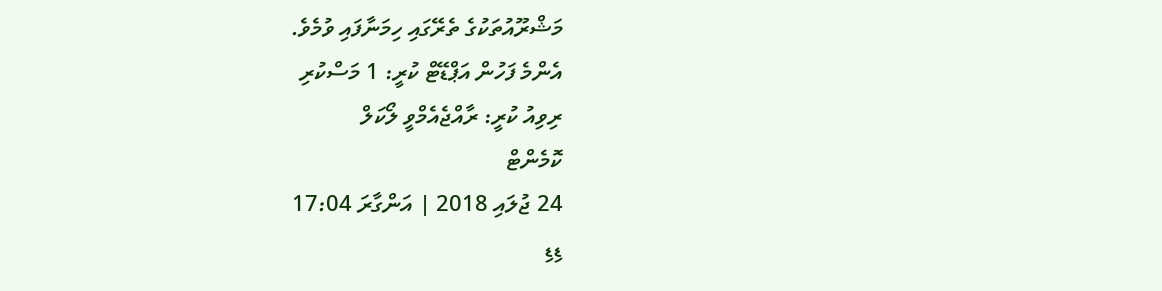މަޝްރޫއުތަކުގެ ތެރޭގައި ހިމަނާފައި ވުމެވެ.
އެންމެ ފަހުން އަޕްޑޭޓް ކުރީ: 1 މަސްކުރި
ރިވިއު ކުރީ: ރާއްޖެއެމްވީ ލޯކަލް
ކޮމެންޓް
24 ޖުލައި 2018 | އަންގާރަ 17:04
ޑިޑި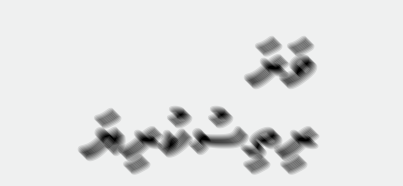ވަރަ ރިތިސުކުރިޔަ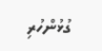ގުޅުންހުރި